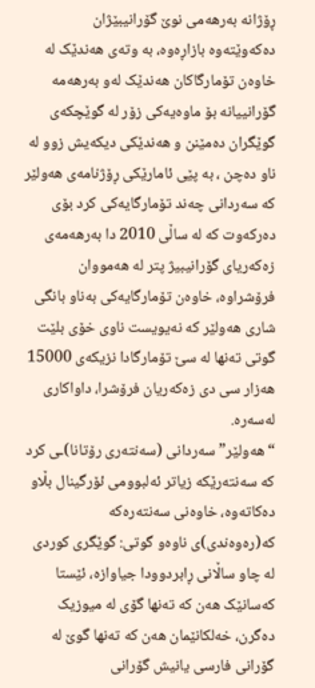ڕۆژانە بەرهەمی نوێ گۆرانیبێژان دەکەوێتەوە بازاڕەوە، بە وتەی هەندێک لە خاوەن تۆمارگاکان هەندێک لەو بەرهەمە گۆرانییانە بۆ ماوەیەکی زۆر لە گوێچکەی گوێگران دەمێنن و هەندێکی دیکەیش زوو لە ناو دەچن ، بە پێی ئامارێکی ڕۆژنامەی هەولێر کە سەردانی چەند تۆمارگایەکی کرد بۆی دەرکەوت کە لە ساڵی 2010 دا بەرهەمەی زەکەریای گۆرانیبیژ پتر لە هەمووان فرۆشراوە، خاوەن تۆمارگایەکی بەناو بانگی شاری هەولێر کە نەیویست ناوی خۆی بلێت گوتی تەنها لە سێ تۆمارگادا نزیکەی 15000 هەزار سی دی زەکەریان فرۆشرا، داواکاری لەسەرە.
“هەولێر” سەردانی (سەنتەری رۆتانا)ـی کرد کە سەنتەرێکە زیاتر ئەلبوومی ئۆرگینال بڵاو دەکاتەوە، خاوەنی سەنتەرەکە کە(رەوەندی)ی ناوەو گوتی: گوێگری کوردی لە چاو ساڵانی ڕابردوودا جیاوازە، ئێستا کەسانێک هەن کە تەنها گۆی لە میوزیک دەگرن، خەلکانێمان هەن کە تەنها گوێ لە گۆرانی فارسی یانیش گۆرانی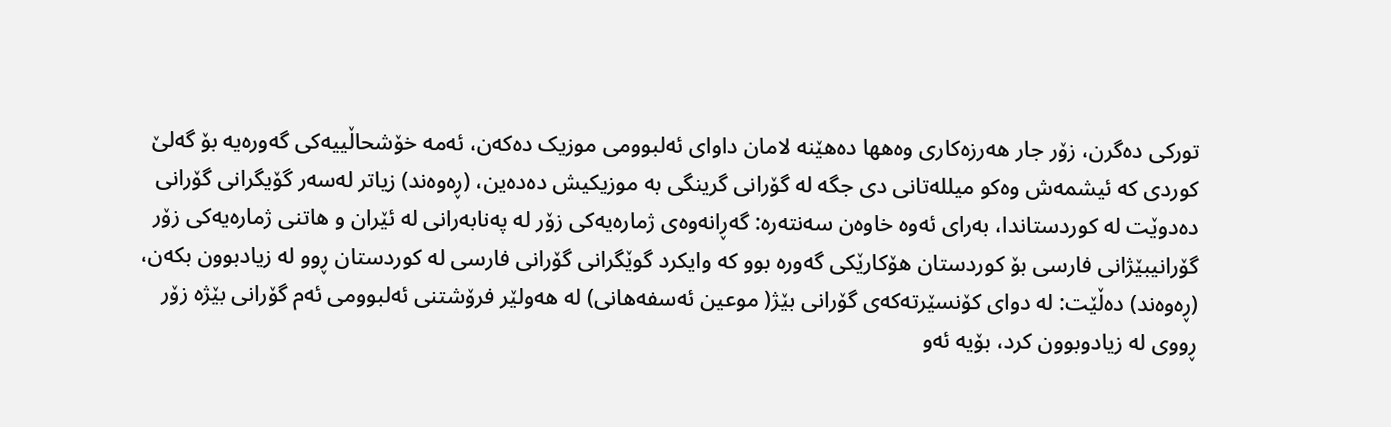تورکی دەگرن، زۆر جار هەرزەکاری وەهها دەهێنە لامان داوای ئەلبوومی موزیک دەکەن، ئەمە خۆشحاڵییەکی گەورەیە بۆ گەلێ کوردی کە ئیشمەش وەکو میللەتانی دی جگە لە گۆرانی گرینگی بە موزیکیش دەدەین، (ڕەوەند) زیاتر لەسەر گۆیگرانی گۆرانی دەدوێت لە کوردستاندا، بەرای ئەوە خاوەن سەنتەرە: گەڕانەوەی ژمارەیەکی زۆر لە پەنابەرانی لە ئێران و هاتنی ژمارەیەکی زۆر گۆرانیبێژانی فارسی بۆ کوردستان هۆکارێکی گەورە بوو کە وایکرد گوێگرانی گۆرانی فارسی لە کوردستان ڕوو لە زیادبوون بکەن، (ڕەوەند) دەڵێت: لە دوای کۆنسێرتەکەی گۆرانی بێژ( موعین ئەسفەهانی) لە هەولێر فرۆشتنی ئەلبوومی ئەم گۆرانی بێژە زۆر ڕووی لە زیادوبوون کرد، بۆیە ئەو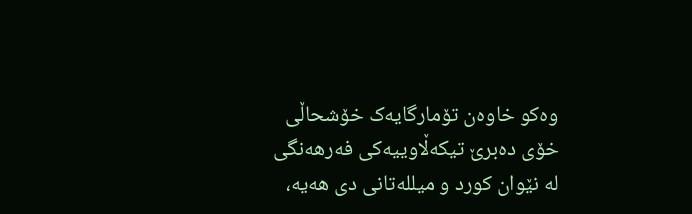وەکو خاوەن تۆمارگایەک خۆشحاڵی خۆی دەبرێ تیکەڵاوییەکی فەرهەنگی لە نێوان کورد و میللەتانی دی هەیە،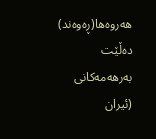هەروەها(ڕەوەند) دەڵێت بەرهەمەکانی (ئیران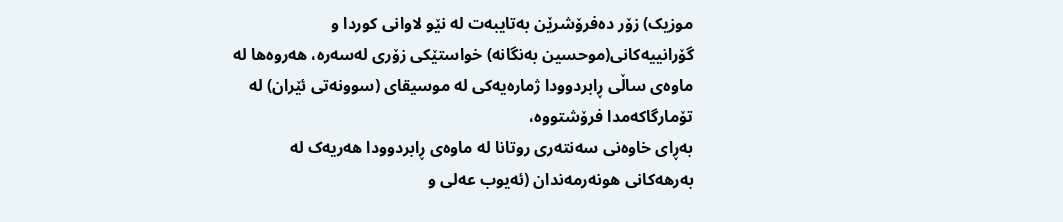موزیک) زۆر دەفرۆشرێن بەتایبەت لە نێو لاوانی کوردا و گۆرانییەکانی(موحسین بەنگانە) خواستێکی زۆری لەسەرە، هەروەها لە ماوەی ساڵی ڕابردوودا ژمارەیەکی لە موسیقای (سوونەتی ئێران) لە تۆمارگاکەمدا فرۆشتووە،
بەڕای خاوەنی سەنتەری روتانا لە ماوەی ڕابردوودا هەریەک لە بەرهەکانی هونەرمەندان (ئەیوب عەلی و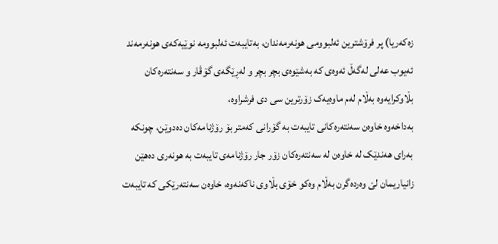زەکەریا) پر فرۆشترین ئەلبوومی هونەرمەندان، بەتایبەت ئەلبوومە نوێیەکەی هونەرمەند ئەیوب عەلی لەگەڵ ئەوەی کە بەشێوەی بچر بچر و لەڕێگەی گۆڤار و سەنتەرەکان بڵاوکرایەوە بەڵام لەم ماوەیەک زۆرترین سی دی فرشراوە،
بەداخەوە خاوەن سەنتەرەکانی تایبەت بە گۆرانی کەمتر بۆ رۆژنامەکان دەدوێن، چونکە بەرای هەندێک لە خاوەن لە سەنتەرەکان زۆر جار رۆژنامەی تایبەت بە هونەری دەهێن زانیاریمان لێ وەردەگرن بەڵام وەکو خۆی بڵاوی ناکەنەوە، خاوەن سەنتەرێکی کە تایبەت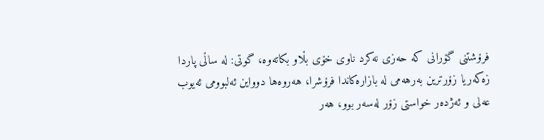فرۆشتنی گۆرانی کە حەزی نەکرد ناوی خۆی بڵاو بکاتەوە، گوتی: لە ساڵی پاردا زەکەریا زۆرترین بەرهەمی لە بازارەکاندا فرۆشرا، هەروەها دوواین ئەلبوومی ئەیوب عەلی و ئەژدەر خواستی زۆر لەسەر بوو، هەر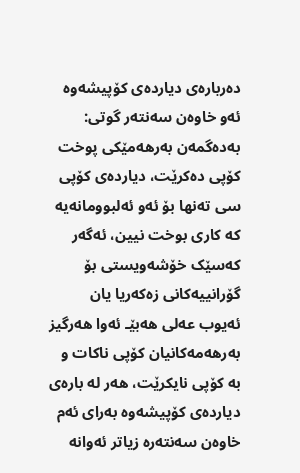دەربارەی دیاردەی کۆپیشەوە ئەو خاوەن سەنتەر گوتی: بەدەگمەن بەرهەمێکی پوخت کۆپی دەکرێت، دیاردەی کۆپی سی تەنها بۆ ئەو ئەلبوومانەیە کە کاری بوخت نیین، ئەگەر کەسێک خۆشەویستی بۆ گۆرانییەکانی زەکەریا یان ئەیوب عەلی هەبێـ ئەوا هەرگیز بەرهەمەکانیان کۆپی ناکات و بە کۆپی نایکرێت، هەر لە بارەی دیاردەی کۆپیشەوە بەرای ئەم خاوەن سەنتەرە زیاتر ئەوانە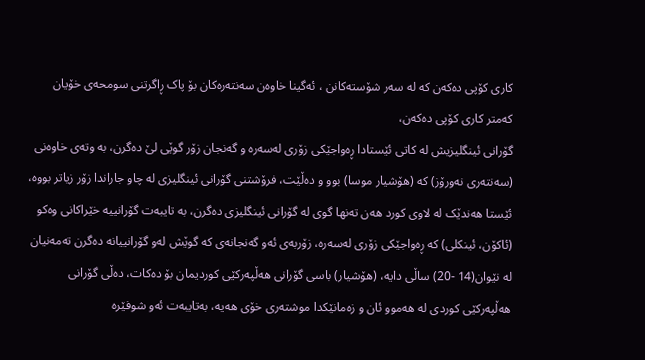کاری کۆپی دەکەن کە لە سەر شۆستەکانن ، ئەگینا خاوەن سەنتەرەکان بۆ پاک ڕاگرتنی سومحەی خۆیان کەمتر کاری کۆپی دەکەن،
گۆرانی ئینگلیزیش لە کاتی ئێستادا ڕەواجێکی زۆری لەسەرە و گەنجان زۆر گوێی لێ دەگرن، بە وتەی خاوەنی (سەنتەری نەورۆز) کە (هۆشیار موسا) بوو و دەڵێت، فرۆشتنی گۆرانی ئینگلیزی لە چاو جاراندا زۆر زیاتر بووە، ئێستا هەندێک لە لاوی کورد هەن تەنها گوی لە گۆرانی ئینگلیزی دەگرن، بە تایبەت گۆرانییە خێراکانی وەکو (ئاکۆن، ئینکلی) کە ڕەواجێکی زۆری لەسەرە، زۆربەی ئەو گەنجانەی کە گوێش لەو گۆرانییانە دەگرن تەمەنیان لە نێوان(14 -20) ساڵی دایە، (هۆشیار) باسی گۆرانی هەڵپەرکێی کوردیمان بۆ دەکات، دەڵی گۆرانی هەڵپەرکێی کوردی لە هەموو ئان و زەمانێکدا موشتەری خۆی هەیە، بەتایبەت ئەو شوفێرە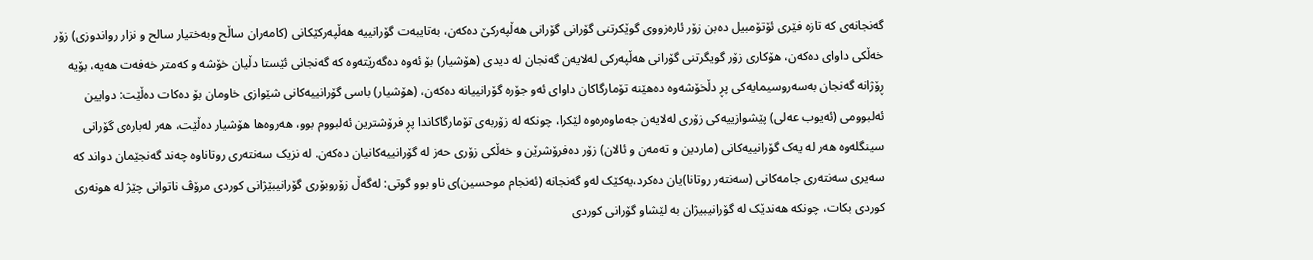گەنجانەی کە تازە فێری ئۆتۆمبیل دەبن زۆر ئارەزووی گوێکرتنی گۆرانی گۆرانی هەڵپەرکێ دەکەن، بەتایبەت گۆرانییە هەڵپەرکێکانی (کامەران ساڵح وبەختیار سالح و نزار رواندوزی) زۆر خەڵکی داوای دەکەن، هۆکاری زۆر گویگرتنی گۆرانی هەڵپەرکی لەلایەن گەنجان لە دیدی (هۆشیار) بۆ ئەوە دەگەرێتەوە کە گەنجانی ئێستا دڵیان خۆشە و کەمتر خەفەت هەیە، بۆیە ڕۆژانە گەنجان بەسەروسیمایەکی پڕ دڵخۆشەوە دەهێنە تۆمارگاکان داوای ئەو جۆرە گۆرانییانە دەکەن، (هۆشیار) باسی گۆرانییەکانی شێوازی خاومان بۆ دەکات دەڵێت: دوایین ئەلبوومی (ئەیوب عەلی) پێشوازییەکی زۆری لەلایەن جەماوەرەوە لێکرا، چونکە لە زۆربەی تۆمارگاکاندا پڕ فرۆشترین ئەلبووم بوو، هەروەها هۆشیار دەڵێت، هەر لەبارەی گۆرانی سینگلەوە هەر لە یەک گۆرانییەکانی (ماردین و تەمەن و ئالان) زۆر دەفرۆشرێن و خەڵکی زۆری حەز لە گۆرانییەکانیان دەکەن. لە نزیک سەنتەری روتاناوە چەند گەنجێمان دواند کە سەیری سەنتەری جامەکانی (سەنتەر روتانا)یان دەکرد،یەکێک لەو گەنجانە (ئەنجام موحسین)ی ناو بوو گوتی: لەگەڵ زۆروبۆری گۆرانیبێژانی کوردی مرۆڤ ناتوانی چێژ لە هونەری کوردی بکات، چونکە هەندێک لە گۆرانیبیژان بە لێشاو گۆرانی کوردی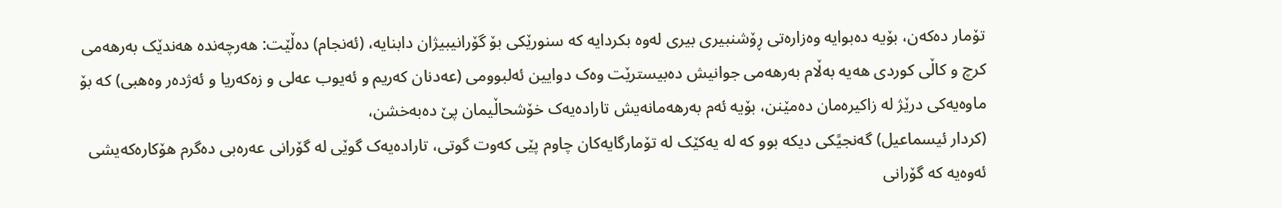تۆمار دەکەن، بۆیە دەبوایە وەزارەتی ڕۆشنبیری بیری لەوە بکردایە کە سنورێکی بۆ گۆرانیبیژان دابنایە، (ئەنجام) دەڵێت: هەرچەندە هەندێک بەرهەمی کرچ و کاڵی کوردی هەیە بەڵام بەرهەمی جوانیش دەبیسترێت وەک دوایین ئەلبوومی (عەدنان کەریم و ئەیوب عەلی و زەکەریا و ئەژدەر وەهبی) کە بۆ ماوەیەکی درێژ لە زاکیرەمان دەمێنن، بۆیە ئەم بەرهەمانەیش تارادەیەک خۆشحاڵیمان پێ دەبەخشن،
(کردار ئیسماعیل) گەنجیًکی دیکە بوو کە لە یەکێک لە تۆمارگایەکان چاوم پێی کەوت گوتی، تارادەیەک گوێی لە گۆرانی عەرەبی دەگرم هۆکارەکەیشی ئەوەیە کە گۆرانی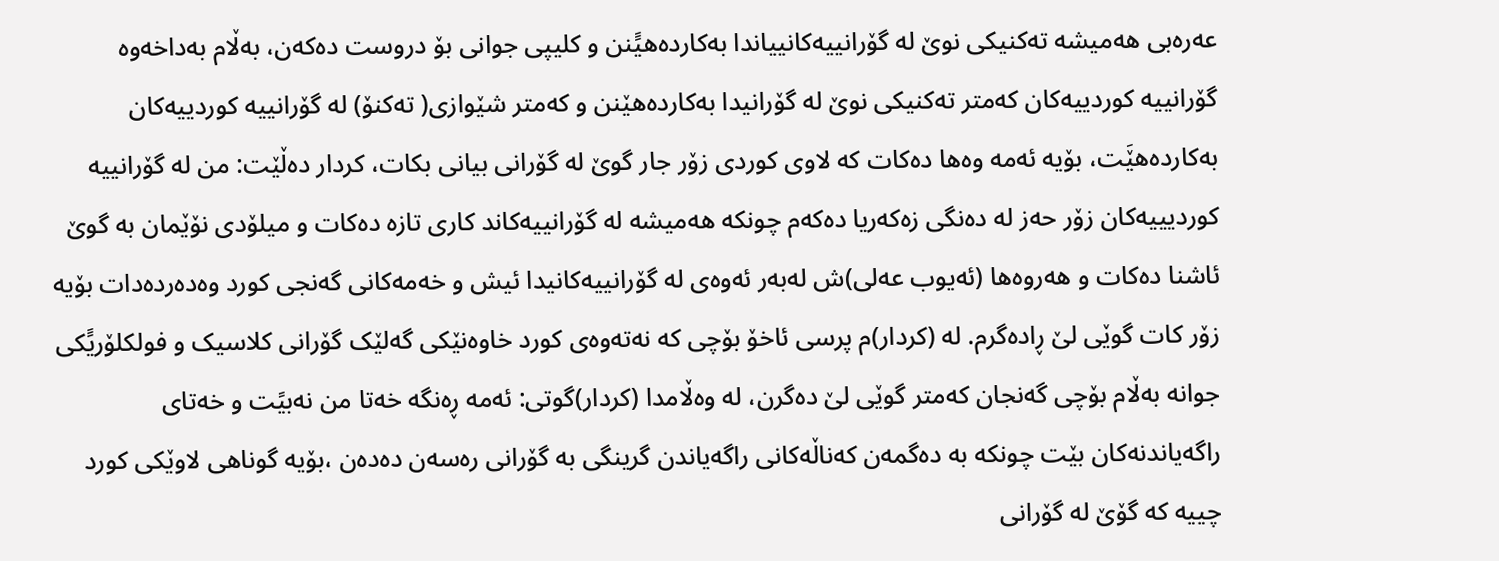عەرەبی هەمیشە تەکنیکی نوێ لە گۆرانییەکانییاندا بەکاردەهیًَنن و کلیپی جوانی بۆ دروست دەکەن، بەڵام بەداخەوە گۆرانییە کوردییەکان کەمتر تەکنیکی نوێ لە گۆرانیدا بەکاردەهێنن و کەمتر شێوازی( تەکنۆ) لە گۆرانییە کوردییەکان بەکاردەهێَت، بۆیە ئەمە وەها دەکات کە لاوی کوردی زۆر جار گوێ لە گۆرانی بیانی بکات، کردار دەڵێت: من لە گۆرانییە کوردیییەکان زۆر حەز لە دەنگی زەکەریا دەکەم چونکە هەمیشە لە گۆرانییەکاند کاری تازە دەکات و میلۆدی نۆێمان بە گوێ ئاشنا دەکات و هەروەها (ئەیوب عەلی)ش لەبەر ئەوەی لە گۆرانییەکانیدا ئیش و خەمەکانی گەنجی کورد وەدەردەدات بۆیە زۆر کات گوێی لێ ڕادەگرم. لە (کردار)م پرسی ئاخۆ بۆچی کە نەتەوەی کورد خاوەنێکی گەلێک گۆرانی کلاسیک و فولکلۆریًَکی جوانە بەڵام بۆچی گەنجان کەمتر گوێی لێ دەگرن، لە وەڵامدا (کردار)گوتی: ئەمە ڕەنگە خەتا من نەبیًت و خەتای راگەیاندنەکان بێت چونکە بە دەگمەن کەناڵەکانی راگەیاندن گرینگی بە گۆرانی رەسەن دەدەن ،بۆیە گوناهی لاوێکی کورد چییە کە گۆێ لە گۆرانی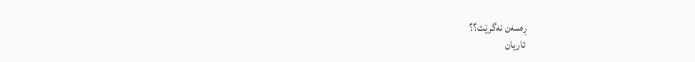ڕەسەن نەگرێت؟؟
ئاریان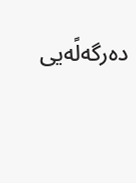دەرگەلًەیی